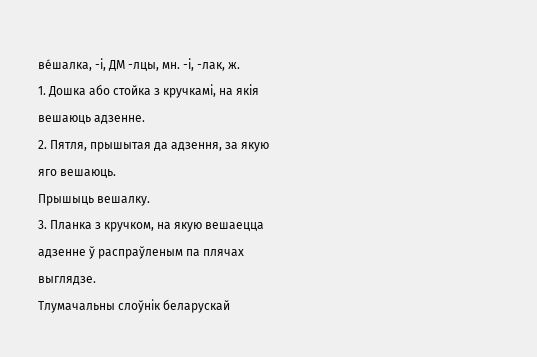ве́шалка, -і, ДМ -лцы, мн. -і, -лак, ж.
1. Дошка або стойка з кручкамі, на якія вешаюць адзенне.
2. Пятля, прышытая да адзення, за якую яго вешаюць.
Прышыць вешалку.
3. Планка з кручком, на якую вешаецца адзенне ў распраўленым па плячах выглядзе.
Тлумачальны слоўнік беларускай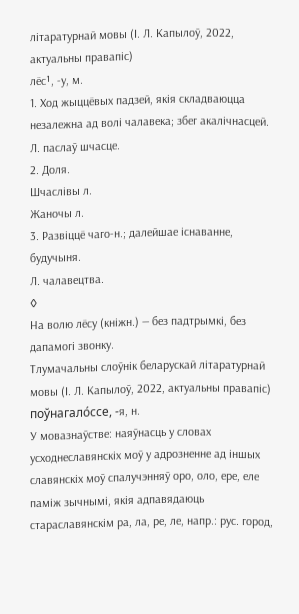літаратурнай мовы (І. Л. Капылоў, 2022, актуальны правапіс)
лёс¹, -у, м.
1. Ход жыццёвых падзей, якія складваюцца незалежна ад волі чалавека; збег акалічнасцей.
Л. паслаў шчасце.
2. Доля.
Шчаслівы л.
Жаночы л.
3. Развіццё чаго-н.; далейшае існаванне, будучыня.
Л. чалавецтва.
◊
На волю лёсу (кніжн.) — без падтрымкі, без дапамогі звонку.
Тлумачальны слоўнік беларускай літаратурнай мовы (І. Л. Капылоў, 2022, актуальны правапіс)
поўнагало́ссе, -я, н.
У мовазнаўстве: наяўнасць у словах усходнеславянскіх моў у адрозненне ад іншых славянскіх моў спалучэнняў оро, оло, ере, еле паміж зычнымі, якія адпавядаюць стараславянскім ра, ла, ре, ле, напр.: рус. город,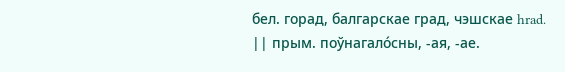бел. горад, балгарскае град, чэшскае hrad.
|| прым. поўнагало́сны, -ая, -ае.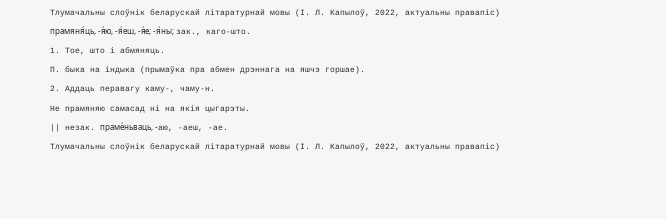Тлумачальны слоўнік беларускай літаратурнай мовы (І. Л. Капылоў, 2022, актуальны правапіс)
прамяня́ць, -я́ю, -я́еш, -я́е; -я́ны; зак., каго-што.
1. Тое, што і абмяняць.
П. быка на індыка (прымаўка пра абмен дрэннага на яшчэ горшае).
2. Аддаць перавагу каму-, чаму-н.
Не прамяняю самасад ні на якія цыгарэты.
|| незак. праме́ньваць, -аю, -аеш, -ае.
Тлумачальны слоўнік беларускай літаратурнай мовы (І. Л. Капылоў, 2022, актуальны правапіс)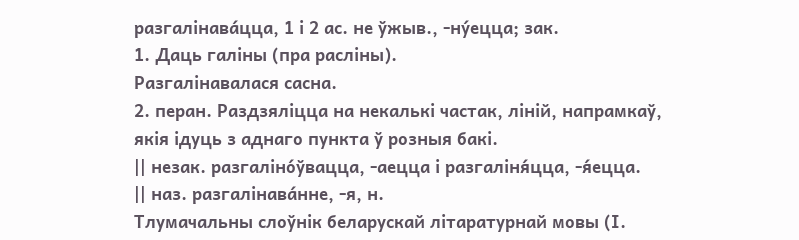разгалінава́цца, 1 і 2 ас. не ўжыв., -ну́ецца; зак.
1. Даць галіны (пра расліны).
Разгалінавалася сасна.
2. перан. Раздзяліцца на некалькі частак, ліній, напрамкаў, якія ідуць з аднаго пункта ў розныя бакі.
|| незак. разгаліно́ўвацца, -аецца і разгаліня́цца, -я́ецца.
|| наз. разгалінава́нне, -я, н.
Тлумачальны слоўнік беларускай літаратурнай мовы (І.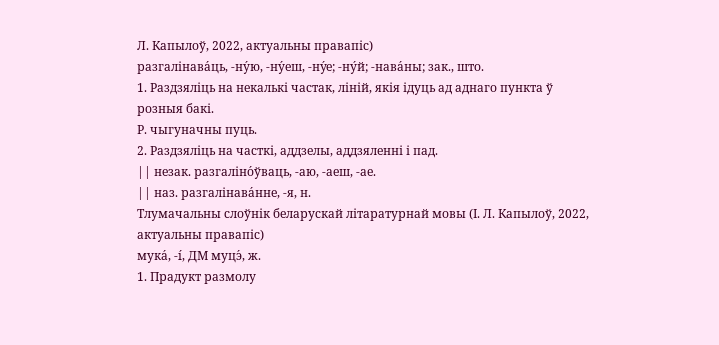Л. Капылоў, 2022, актуальны правапіс)
разгалінава́ць, -ну́ю, -ну́еш, -ну́е; -ну́й; -нава́ны; зак., што.
1. Раздзяліць на некалькі частак, ліній, якія ідуць ад аднаго пункта ў розныя бакі.
Р. чыгуначны пуць.
2. Раздзяліць на часткі, аддзелы, аддзяленні і пад.
|| незак. разгаліно́ўваць, -аю, -аеш, -ае.
|| наз. разгалінава́нне, -я, н.
Тлумачальны слоўнік беларускай літаратурнай мовы (І. Л. Капылоў, 2022, актуальны правапіс)
мука́, -і́, ДМ муцэ́, ж.
1. Прадукт размолу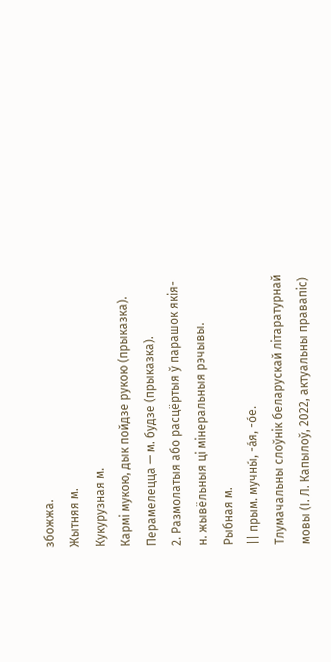збожжа.
Жытняя м.
Кукурузная м.
Кармі мукою, дык пойдзе рукою (прыказка). Перамелецца — м. будзе (прыказка).
2. Размолатыя або расцёртыя ў парашок якія-н. жывёльныя ці мінеральныя рэчывы.
Рыбная м.
|| прым. мучны́, -а́я, -о́е.
Тлумачальны слоўнік беларускай літаратурнай мовы (І. Л. Капылоў, 2022, актуальны правапіс)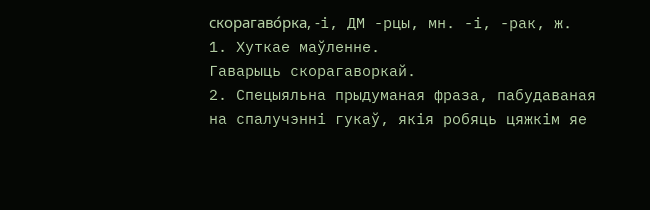скорагаво́рка, -і, ДМ -рцы, мн. -і, -рак, ж.
1. Хуткае маўленне.
Гаварыць скорагаворкай.
2. Спецыяльна прыдуманая фраза, пабудаваная на спалучэнні гукаў, якія робяць цяжкім яе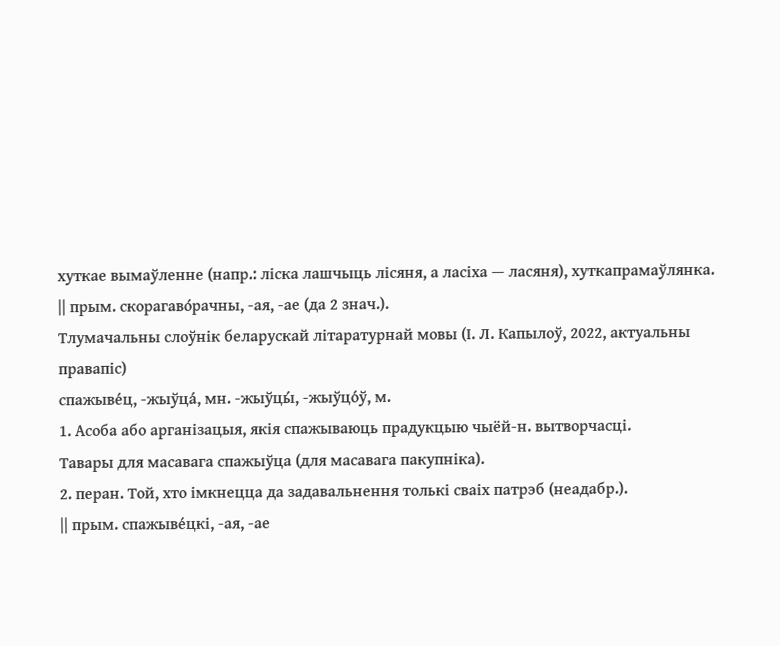хуткае вымаўленне (напр.: ліска лашчыць лісяня, а ласіха — ласяня), хуткапрамаўлянка.
|| прым. скорагаво́рачны, -ая, -ае (да 2 знач.).
Тлумачальны слоўнік беларускай літаратурнай мовы (І. Л. Капылоў, 2022, актуальны правапіс)
спажыве́ц, -жыўца́, мн. -жыўцы́, -жыўцо́ў, м.
1. Асоба або арганізацыя, якія спажываюць прадукцыю чыёй-н. вытворчасці.
Тавары для масавага спажыўца (для масавага пакупніка).
2. перан. Той, хто імкнецца да задавальнення толькі сваіх патрэб (неадабр.).
|| прым. спажыве́цкі, -ая, -ае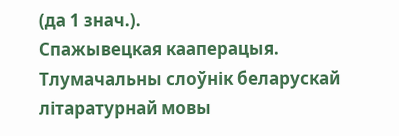(да 1 знач.).
Спажывецкая кааперацыя.
Тлумачальны слоўнік беларускай літаратурнай мовы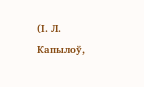(І. Л. Капылоў,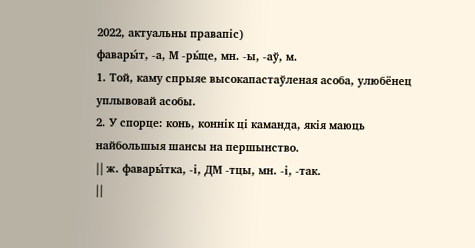2022, актуальны правапіс)
фавары́т, -а, М -ры́це, мн. -ы, -аў, м.
1. Той, каму спрыяе высокапастаўленая асоба, улюбёнец уплывовай асобы.
2. У спорце: конь, коннік ці каманда, якія маюць найбольшыя шансы на першынство.
|| ж. фавары́тка, -і, ДМ -тцы, мн. -і, -так.
||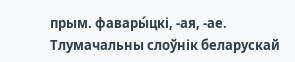прым. фавары́цкі, -ая, -ае.
Тлумачальны слоўнік беларускай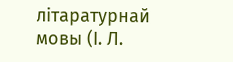літаратурнай мовы (І. Л.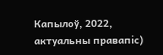Капылоў, 2022, актуальны правапіс)